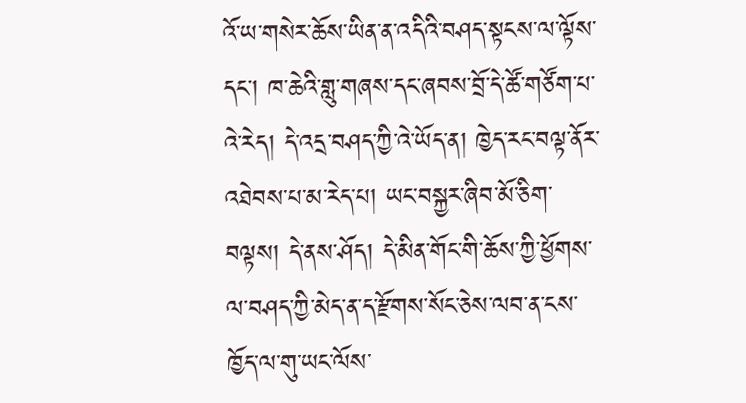འོ་ཡ་གསེར་ཆོས་ཡིན་ན་འདིའི་བཤད་སྟངས་ལ་ལྟོས་དང་། ཁ་ཆེའི་གླུ་གཞས་དང་ཞབས་བྲོ་དེ་ཚོ་གཙོག་པ་འེ་རེད། དེ་འདྲ་བཤད་ཀྱི་འེ་ཡོད་ན། ཁྱེད་རང་བལྟ་ནོར་འཐེབས་པ་མ་རེད་པ། ཡང་བསྐྱར་ཞིབ་མོ་ཅིག་བལྟས། དེ་ནས་ཤོད། དེ་མིན་གོང་གི་ཆོས་ཀྱི་ཕྱོགས་ལ་བཤད་ཀྱི་མེད་ན་ད་རྫོགས་སོང་ཅེས་ལབ་ན་ངས་ཁྱོད་ལ་གུ་ཡང་ལོས་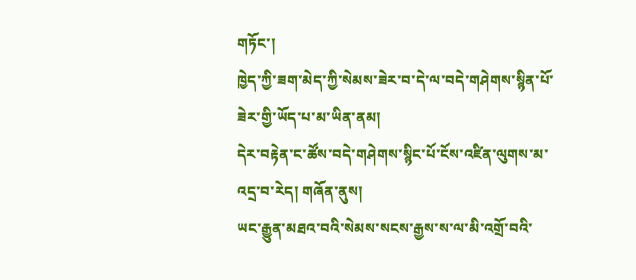གཏོང་།
ཁྱེད་ཀྱི་ཟག་མེད་ཀྱི་སེམས་ཟེར་བ་དེ་ལ་བདེ་གཤེགས་སྙིན་པོ་ཟེར་གྱི་ཡོད་པ་མ་ཡིན་ནམ།
དེར་བརྟེན་ང་ཚོས་བདེ་གཤེགས་སྙིང་པོ་ངོས་འཛིན་ལུགས་མ་འདྲ་བ་རེད། གཞོན་ནུས།
ཡང་རྒྱུན་མཐའ་བའི་སེམས་སངས་རྒྱས་ས་ལ་མི་འགྲོ་བའི་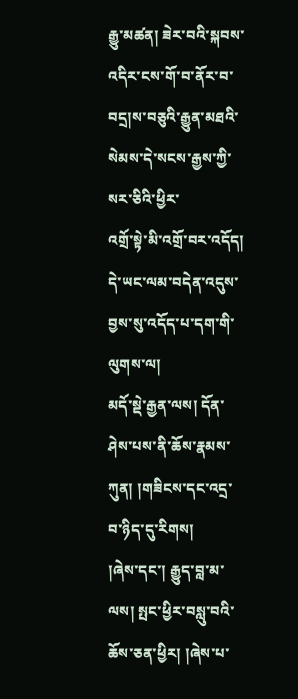རྒྱུ་མཚན། ཟེར་བའི་སྐབས་
འདིར་ངས་གོ་བ་ནོར་བ་བདྲ།ས་བཅུའི་རྒྱུན་མཐའི་སེམས་དེ་སངས་རྒྱས་ཀྱི་སར་ཅིའི་ཕྱིར་
འགྲོ་སྟེ་མི་འགྲོ་བར་འདོད། དེ་ཡང་ལམ་བདེན་འདུས་བྱས་སུ་འདོད་པ་དག་གི་ལུགས་ལ།
མདོ་སྡེ་རྒྱན་ལས། དོན་ཤེས་པས་ནི་ཆོས་རྣམས་ཀུན། །གཟིངས་དང་འདྲ་བ་ཉིད་དུ་རིགས།
།ཞེས་དང་། རྒྱུད་བླ་མ་ལས། སྤང་ཕྱིར་བསླུ་བའི་ཆོས་ཅན་ཕྱིར། །ཞེས་པ་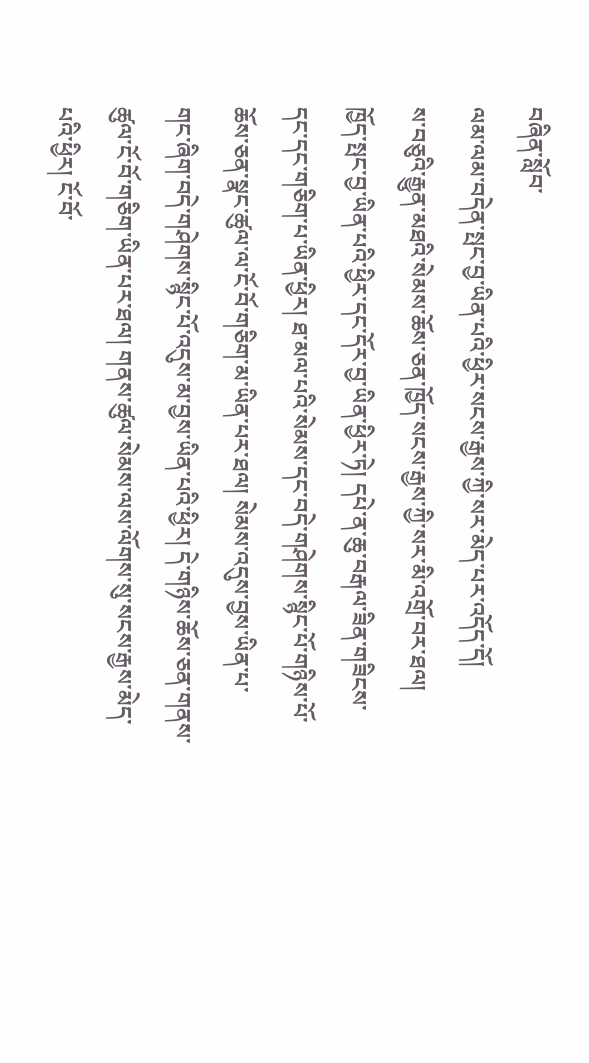བཞིན་སློབ་
ལམ་ལམ་བདེན་སྤང་བྱ་ཡིན་པའི་ཕྱིར་སངས་རྒྱས་ཀྱི་སར་མེད་པར་འདོད་དོ།
ས་བཅུའི་རྒྱུན་མཐའི་སེམས་ཆོས་ཅན་ཁྱོད་སངས་རྒྱས་ཀྱི་སར་མི་འགྲོ་བར་ཐལ།
ཁྱོད་སྤང་བྱ་ཡིན་པའི་ཕྱིར་དང་དོར་བྱ་ཡིན་ཕྱིར་ཏེ། དཔེ་ན་ཆུ་བརྒལ་ཟིན་གཟིངས་
དང་དང་གཅིག་པ་ཡིན་ཕྱིར། ཐ་མལ་པའི་སེམས་དང་བདེ་གཤེགས་སྙིང་པོ་གཉིས་པོ་
ཆོས་ཅན་སྣང་ཚུལ་ལ་ངོ་བོ་གཅིག་མ་ཡིན་པར་ཐལ། སེམས་འདུས་བྱས་ཡིན་པ་
གང་ཞིག་བདེ་གཤེགས་སྙིང་པོ་འདུས་མ་བྱས་ཡིན་པའི་ཕྱིར། དེ་གཉིས་ཆོས་ཅན་གནས་
ཚུལ་ངོ་བོ་གཅིག་ཡིན་པར་ཐལ། གནས་ཚུལ་སེམས་ལས་ལོགས་སུ་སངས་རྒྱས་མེད་
པའི་ཕྱིར། ངོ་བོ་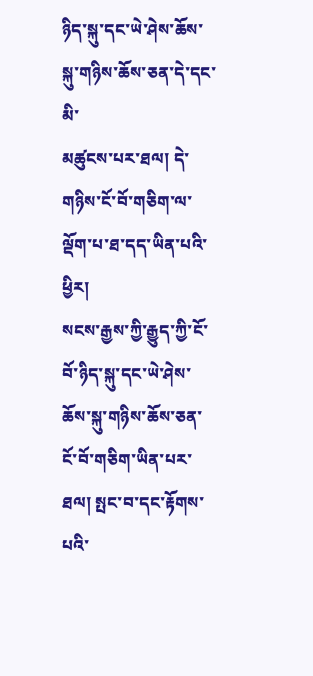ཉིད་སྐུ་དང་ཡེ་ཤེས་ཆོས་སྐུ་གཉིས་ཆོས་ཅན་དེ་དང་མི་
མཚུངས་པར་ཐལ། དེ་གཉིས་ངོ་བོ་གཅིག་ལ་ལྡོག་པ་ཐ་དད་ཡིན་པའི་ཕྱིར།
སངས་རྒྱས་ཀྱི་རྒྱུད་ཀྱི་ངོ་བོ་ཉིད་སྐུ་དང་ཡེ་ཤེས་ཆོས་སྐུ་གཉིས་ཆོས་ཅན་
ངོ་བོ་གཅིག་ཡིན་པར་ཐལ། སྤང་བ་དང་རྟོགས་པའི་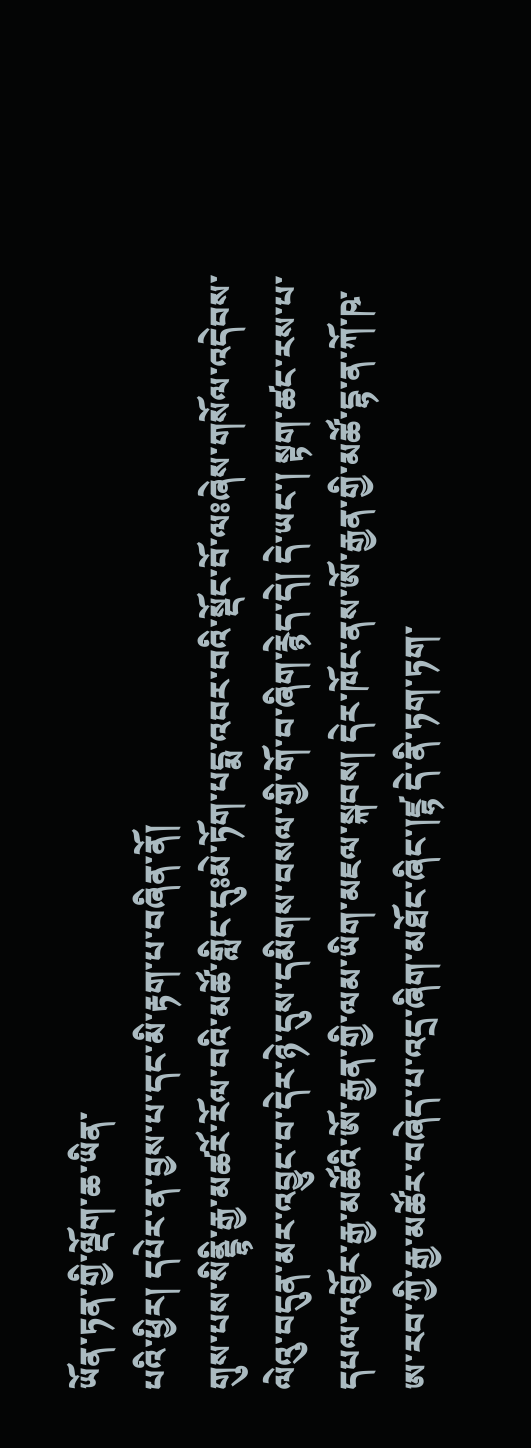ཡོན་ཏན་གྱི་ལྡོག་ཆ་ཡིན་
པའི་ཕྱིར། དཔེར་ན་བྱས་པ་དང་མི་རྟག་པ་བཞིན་ནོ།
གུས་པས་སིནྡྷི་རྒྱ་མཚརོ་རོལ་བའི་མཚོ་གླིང་དུཿམེ་ཏོག་པདྨ་འབར་བའི་སྡོང་བོ་ལཿཞེས་གསོལ་འདེབས་ལེའུ་བདུན་མར་འབྱུང་བ་དེར་ཉེ་དུས་དམིགས་བསལ་གྱི་གོ་བ་ཞིག་རྙེད་དེ། དེ་ཡང་། སྟག་ཚང་རས་པ་དཔལ་འབྱོར་རྒྱ་མཚོའི་ཨོ་རྒྱན་གྱི་ལམ་ཡིག་མཇལ་སྐབས། དེར་ཁོང་ནས་ཨོ་རྒྱན་གྱི་མཚོ་དྷ་ན་ཀོ་ཥ་ཨ་རབ་ཀྱི་རྒྱ་མཚོར་བཞེད་པ་འདྲ་ཞིག་མཐོང་ཞིང་།ཛྷ དེ་ནི་ཏག་ཏག་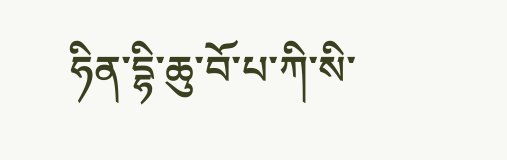ཧིན་དྷི་ཆུ་བོ་པ་ཀི་སི་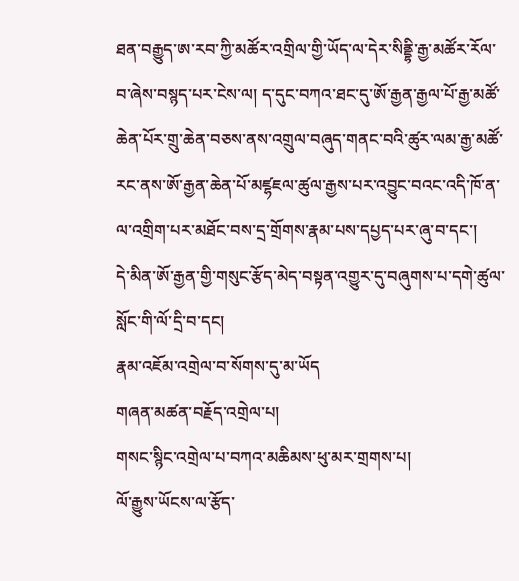ཐན་བརྒྱུད་ཨ་རབ་ཀྱི་མཚོར་འགྲིལ་གྱི་ཡོད་ལ་དེར་སིནྡྷི་རྒྱ་མཚོར་རོལ་བ་ཞེས་བསྙད་པར་ངེས་ལ། ད་དུང་བཀའ་ཐང་དུ་ཨོ་རྒྱན་རྒྱལ་པོ་རྒྱ་མཚོ་ཆེན་པོར་གྲུ་ཆེན་བཅས་ནས་འགྲུལ་བཞུད་གནང་བའི་ཚུར་ལམ་རྒྱ་མཚོ་རང་ནས་ཨོ་རྒྱན་ཆེན་པོ་མཛྷཇལ་ཚུལ་རྒྱས་པར་འབྱུང་བའང་འདི་ཁོ་ན་ལ་འགྲིག་པར་མཐོང་བས་དྲ་གྲོགས་རྣམ་པས་དཔྱད་པར་ཞུ་བ་དང་།
དེ་མིན་ཨོ་རྒྱན་གྱི་གསུང་རྩོད་མེད་བསྟན་འགྱུར་དུ་བཞུགས་པ་དགེ་ཚུལ་སློང་གི་ལོ་དྲི་བ་དང།
རྣམ་འཇོམ་འགྲེལ་བ་སོགས་དུ་མ་ཡོད
གཞན་མཚན་བརྗོད་འགྲེལ་པ།
གསང་སྙིང་འགྲེལ་པ་བཀའ་མཆིམས་ཕུ་མར་གྲགས་པ།
ལོ་རྒྱུས་ཡོངས་ལ་རྩོད་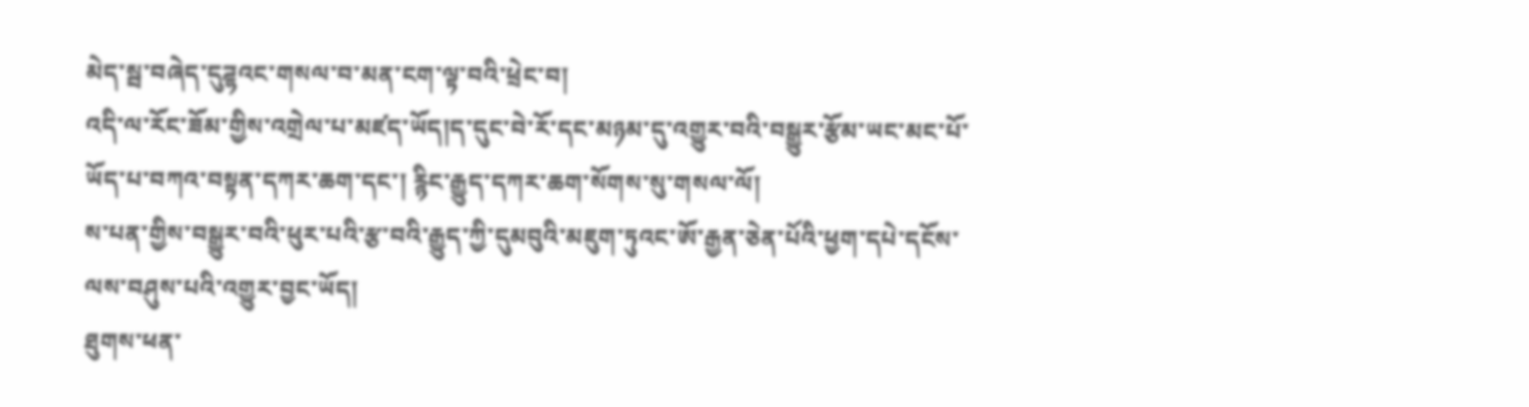མེད་སྦ་བཞེད་དུཌྷའང་གསལ་བ་མན་ངག་ལྟ་བའི་ཕྲེང་བ།
འདི་ལ་རོང་ཟོམ་གྱིས་འགྲེལ་པ་མཛད་ཡོད།ད་དུང་བེ་རོ་དང་མཉམ་དུ་འགྱུར་བའི་བསྒྱུར་རྩོམ་ཡང་མང་པོ་ཡོད་པ་བཀའ་བསྟན་དཀར་ཆག་དང་། རྙིང་རྒྱུད་དཀར་ཆག་སོགས་སུ་གསལ་ལོ།
ས་པན་གྱིས་བསྒྱུར་བའི་ཕུར་པའི་རྩ་བའི་རྒྱུད་ཀྱི་དུམབུའི་མཇུག་ཏུའང་ཨོ་རྒྱན་ཅེན་པོའི་ཕྱག་དཔེ་དངོས་ལས་བཤུས་པའི་འགྱུར་བྱང་ཡོད།
ཐུགས་ཕན་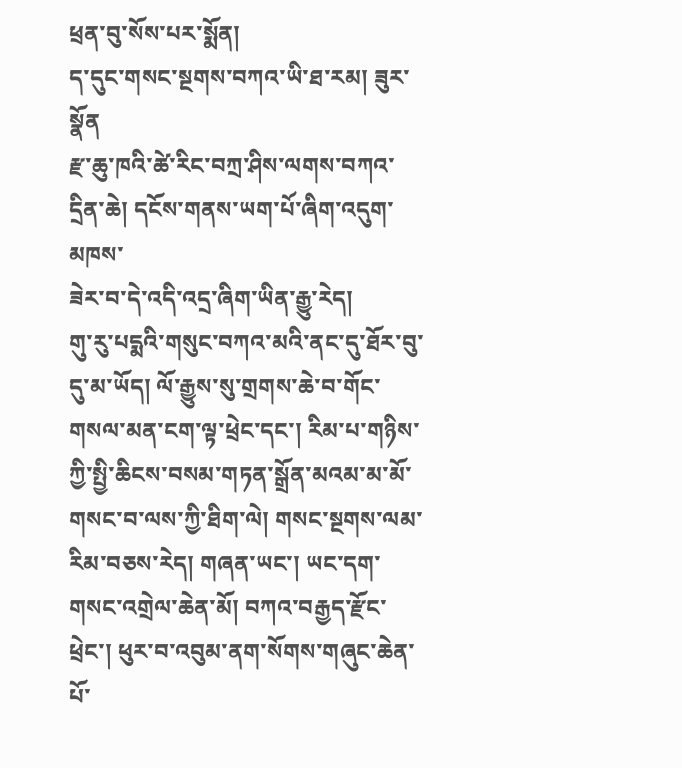ཕྲན་བུ་སོས་པར་སྨོན།
ད་དུང་གསང་སྔགས་བཀའ་ཡི་ཐ་རམ། ཟུར་སྣོན
རྫ་ཆུ་ཁའི་ཚེ་རིང་བཀྲ་ཤིས་ལགས་བཀའ་དྲིན་ཆེ། དངོས་གནས་ཡག་པོ་ཞིག་འདུག་མཁས་
ཟེར་བ་དེ་འདི་འདྲ་ཞིག་ཡིན་རྒྱུ་རེད།
གུ་རུ་པདྨའི་གསུང་བཀའ་མའི་ནང་དུ་ཐོར་བུ་དུ་མ་ཡོད། ལོ་རྒྱུས་སུ་གྲགས་ཆེ་བ་གོང་གསལ་མན་ངག་ལྟ་ཕྲེང་དང་། རིམ་པ་གཉིས་ཀྱི་སྤྱི་ཆིངས་བསམ་གཏན་སྒྲོན་མའམ་མ་མོ་གསང་བ་ལས་ཀྱི་ཐིག་ལེ། གསང་སྔགས་ལམ་རིམ་བཅས་རེད། གཞན་ཡང་། ཡང་དག་གསང་འགྲེལ་ཆེན་མོ། བཀའ་བརྒྱད་རྫོང་ཕྲེང་། ཕུར་བ་འབུམ་ནག་སོགས་གཞུང་ཆེན་པོ་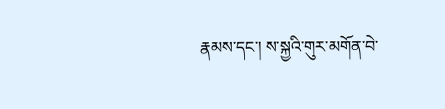རྣམས་དང་། ས་སྐྱའི་གུར་མགོན་བེ་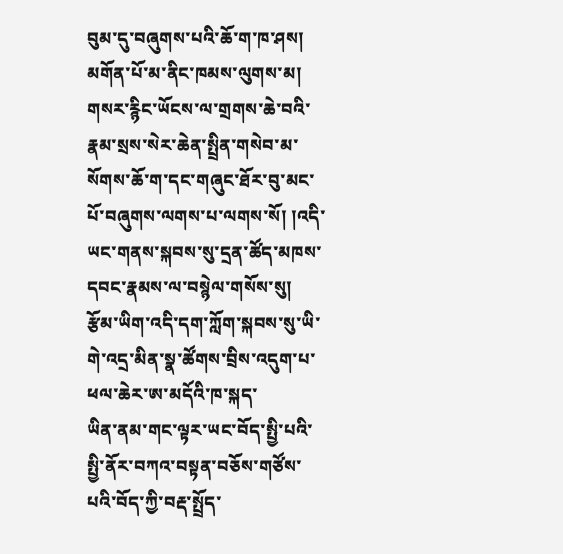བུམ་དུ་བཞུགས་པའི་ཆོ་ག་ཁ་ཤས། མགོན་པོ་མ་ནིང་ཁམས་ལུགས་མ། གསར་རྙིང་ཡོངས་ལ་གྲགས་ཆེ་བའི་རྣམ་སྲས་སེར་ཆེན་སྤྲིན་གསེབ་མ་སོགས་ཆོ་ག་དང་གཞུང་ཐོར་བུ་མང་པོ་བཞུགས་ལགས་པ་ལགས་སོ། །འདི་ཡང་གནས་སྐབས་སུ་དྲན་ཚོད་མཁས་དབང་རྣམས་ལ་བསྙེལ་གསོས་སུ།
རྩོམ་ཡིག་འདི་དག་ཀློག་སྐབས་སུ་ཡི་གེ་འདྲ་མིན་སྣ་ཚོགས་བྲིས་འདུག་པ་ཕལ་ཆེར་ཨ་མདོའི་ཁ་སྐད་
ཡིན་ནམ་གང་ལྟར་ཡང་བོད་སྤྱི་པའི་སྤྱི་ནོར་བཀའ་བསྟན་བཅོས་གཙོས་པའི་བོད་ཀྱི་བརྡ་སྤྲོད་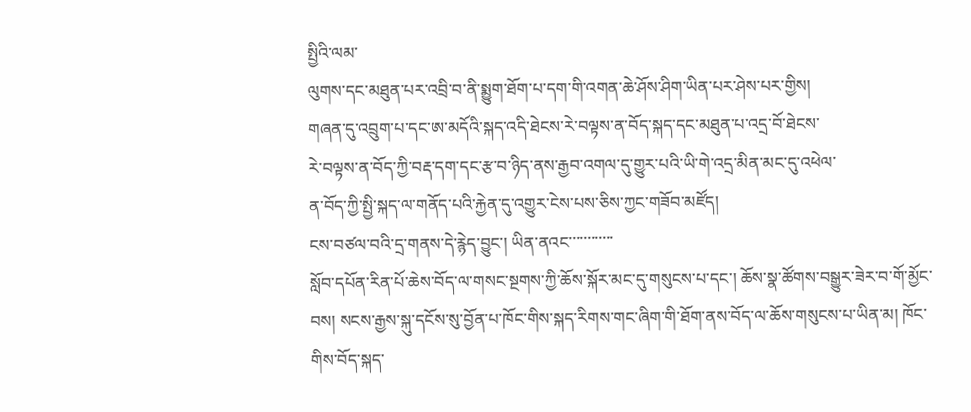སྤྱིའི་ལམ་
ལུགས་དང་མཐུན་པར་འབྲི་བ་ནི་སྨྱུག་ཐོག་པ་དག་གི་འགན་ཆེ་ཤོས་ཤིག་ཡིན་པར་ཤེས་པར་གྱིས།
གཞན་དུ་འབྲུག་པ་དང་ཨ་མདོའི་སྐད་འདི་ཐེངས་རེ་བལྟས་ན་བོད་སྐད་དང་མཐུན་པ་འདྲ་བོ་ཐེངས་
རེ་བལྟས་ན་བོད་ཀྱི་བརྡ་དག་དང་རྩ་བ་ཉིད་ནས་རྒྱབ་འགལ་དུ་གྱུར་པའི་ཡི་གེ་འདྲ་མིན་མང་དུ་འཕེལ་
ན་བོད་ཀྱི་སྤྱི་སྐད་ལ་གནོད་པའི་རྐྱེན་དུ་འགྱུར་ངེས་པས་ཅིས་ཀྱང་གཟོབ་མཛོད།
ངས་བཙལ་བའི་དྲ་གནས་དེ་རྙེད་བྱུང་། ཡིན་ནའང་་་་་་་་་་་་
སློབ་དཔོན་རིན་པོ་ཆེས་བོད་ལ་གསང་སྔགས་ཀྱི་ཆོས་སྐོར་མང་དུ་གསུངས་པ་དང་། ཆོས་སྣ་ཚོགས་བསྒྱུར་ཟེར་བ་གོ་མྱོང་བས། སངས་རྒྱས་སྐུ་དངོས་སུ་བྱོན་པ་ཁོང་གིས་སྐད་རིགས་གང་ཞིག་གི་ཐོག་ནས་བོད་ལ་ཆོས་གསུངས་པ་ཡིན་མ། ཁོང་གིས་བོད་སྐད་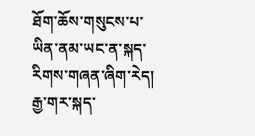ཐོག་ཆོས་གསུངས་པ་ཡིན་ནམ་ཡང་ན་སྐད་རིགས་གཞན་ཞིག་རེད། རྒྱ་གར་སྐད་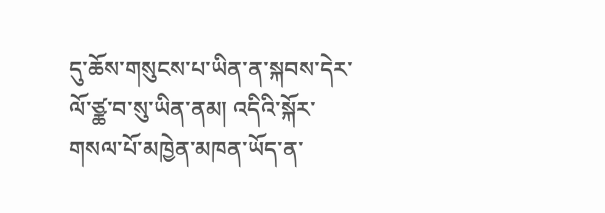དུ་ཆོས་གསུངས་པ་ཡིན་ན་སྐབས་དེར་ལོ་ཙྪ་བ་སུ་ཡིན་ནམ། འདིའི་སྐོར་གསལ་པོ་མཁྱེན་མཁན་ཡོད་ན་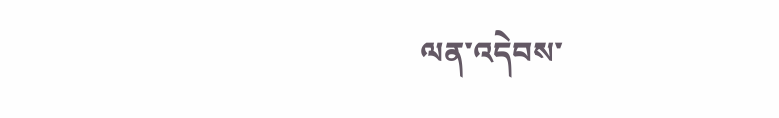ལན་འདེབས་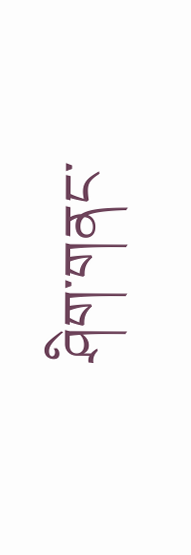ཤིག་གནང་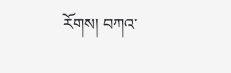རོགས། བཀའ་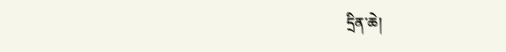དྲིན་ཆེ།